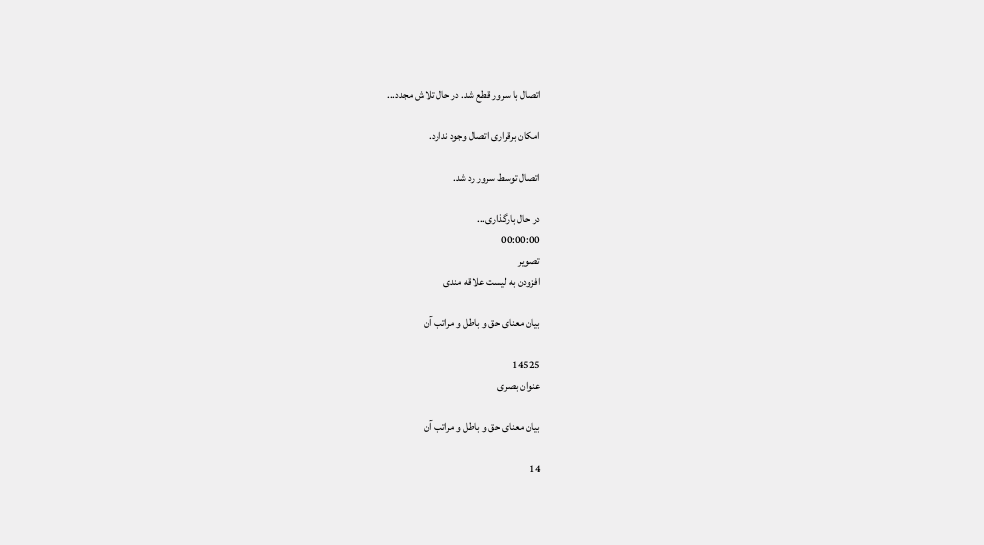اتصال با سرور قطع شد. در حال تلاش مجدد...

امکان برقراری اتصال وجود ندارد.

اتصال توسط سرور رد شد.

در حال بارگذاری...
00:00:00
تصویر
افزودن به لیست علاقه مندی

بیان معناى حق و باطل و مراتب آن

14525
عنوان بصری

بیان معناى حق و باطل و مراتب آن

14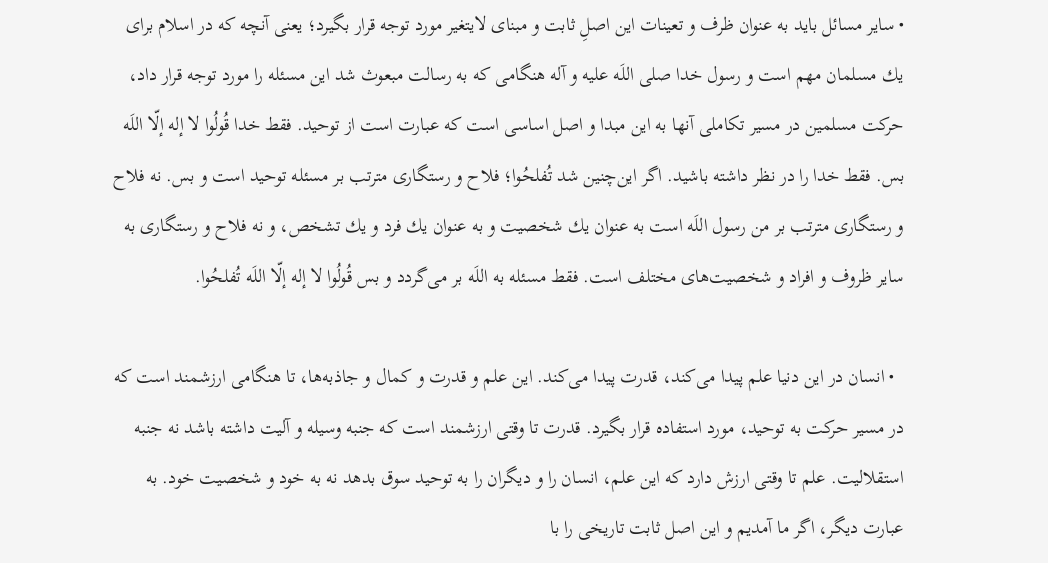• سایر مسائل باید به عنوان ظرف و تعینات این اصلِ ثابت و مبنای لایتغیر مورد توجه قرار بگیرد؛ یعنی آنچه كه در اسلام برای یك مسلمان مهم است و رسول خدا صلی اللَه علیه و آله هنگامی كه به رسالت مبعوث شد این مسئله را مورد توجه قرار داد، حركت مسلمین در مسیر تكاملی آنها به این مبدا و اصل اساسی است كه عبارت است از توحید. فقط خدا قُولُوا لا إله إلّا اللَه بس. فقط خدا را در نظر داشته باشید. اگر این‌چنین شد تُفلحُوا؛ فلاح و رستگاری مترتب بر مسئله توحید است و بس. نه فلاح و رستگاری مترتب بر من رسول اللَه است به عنوان یك شخصیت و به عنوان یك فرد و یك تشخص، و نه فلاح و رستگاری به سایر ظروف و افراد و شخصیت‌های مختلف است. فقط مسئله به اللَه بر می‌گردد و بس قُولُوا لا إله إلّا اللَه تُفلحُوا.

  • انسان در این دنیا علم پیدا می‌كند، قدرت پیدا می‌كند. این علم و قدرت و كمال و جاذبه‌ها، تا هنگامی ارزشمند است كه در مسیر حركت به توحید، مورد استفاده قرار بگیرد. قدرت تا وقتی ارزشمند است كه جنبه وسیله و آلیت داشته باشد نه جنبه استقلالیت. علم تا وقتی ارزش دارد كه این علم، انسان را و دیگران را به توحید سوق بدهد نه به خود و شخصیت خود. به عبارت دیگر، اگر ما آمدیم و این اصل ثابت تاریخی را با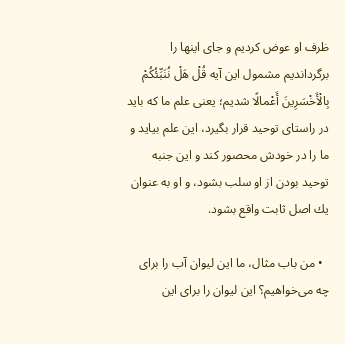ظرف او عوض كردیم و جای اینها را برگرداندیم مشمول این آیه‌ قُلْ هَلْ نُنَبِّئُكُمْ بِالْأَخْسَرِينَ أَعْمالًا شدیم؛ یعنی علم ما كه باید در راستای توحید قرار بگیرد، این علم بیاید و ما را در خودش محصور كند و این جنبه توحید بودن از او سلب بشود، و او به عنوان یك اصل ثابت واقع بشود.

  • من باب مثال، ما این لیوان آب را برای چه می‌خواهیم؟ این لیوان را برای این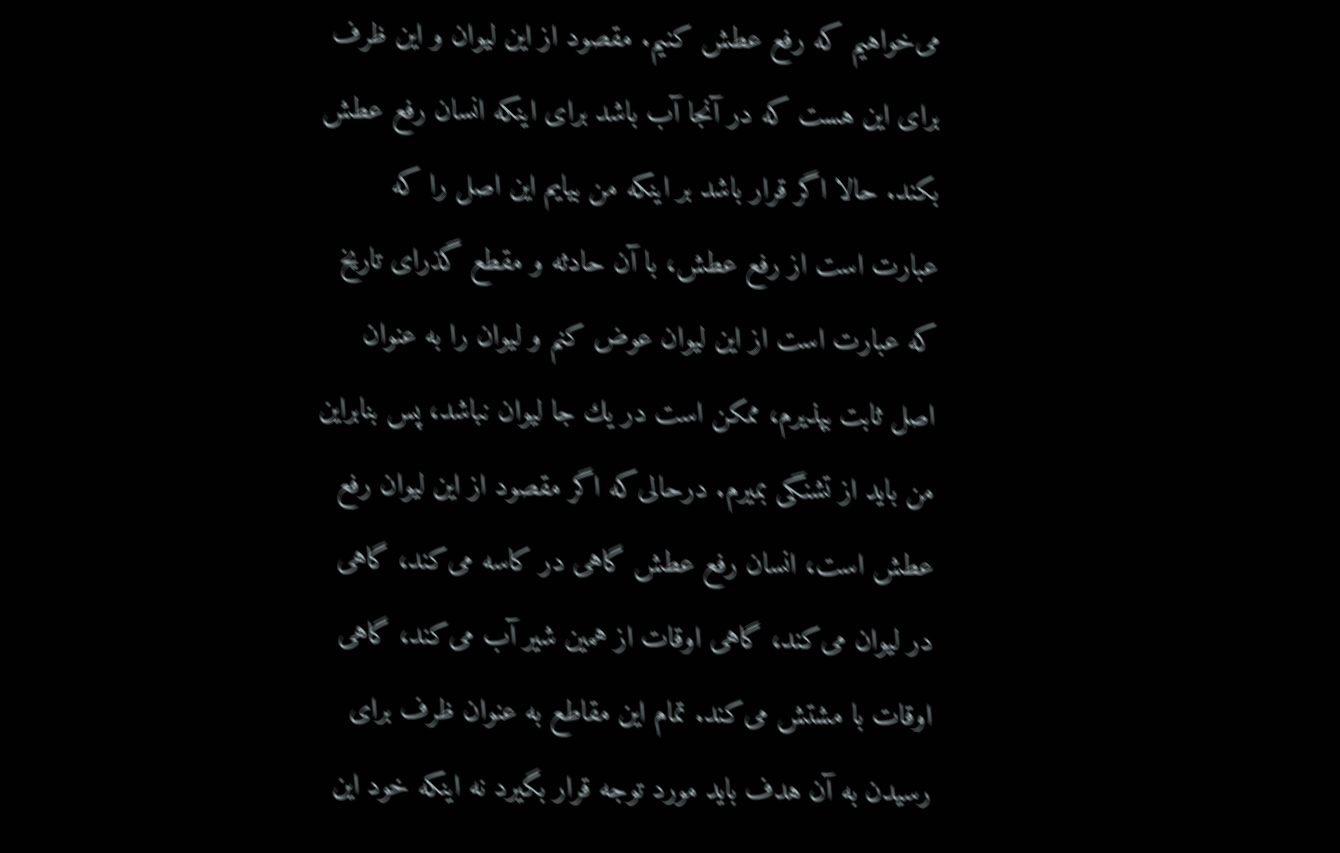می‌خواهیم كه رفع عطش كنیم. مقصود از این لیوان و این ظرف برای این هست كه در آنجا آب باشد برای اینكه انسان رفع عطش بكند. حالا اگر قرار باشد بر اینكه من بیایم این اصل را كه عبارت است از رفع عطش، با آن حادثه و مقطع گذرای تاریخ كه عبارت است از این لیوان عوض كنم و لیوان را به عنوان اصل ثابت بپذیرم، ممكن است در یك جا لیوان نباشد، پس بنابراین من باید از تشنگی بمیرم. درحالی‌كه اگر مقصود از این لیوان رفع عطش است، انسان رفع عطش گاهی در كاسه می‌كند، گاهی در لیوان می‌كند، گاهی اوقات از همین شیر آب می‌كند، گاهی اوقات با مشتش می‌كند. تمام این مقاطع به عنوان ظرف برای رسیدن به آن هدف باید مورد توجه قرار بگیرد نه اینكه خود این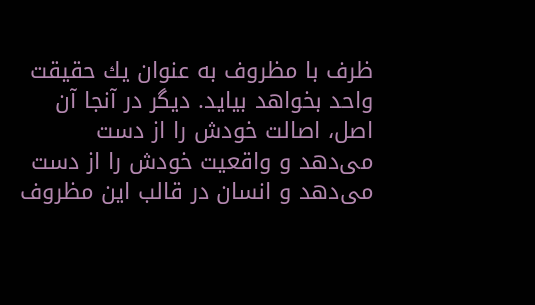ظرف با مظروف به عنوان یك حقیقت واحد بخواهد بیاید. دیگر در آنجا آن اصل، اصالت خودش را از دست می‌دهد و واقعیت خودش را از دست می‌دهد و انسان در قالب این مظروف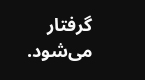گرفتار می‌شود.